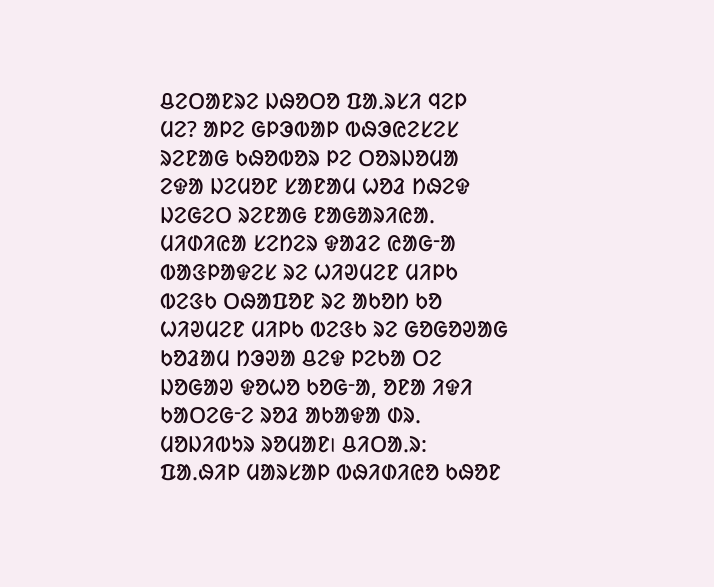ᱪᱮᱛᱟᱱᱨᱮ ᱡᱷᱚᱛᱚ ᱯᱟᱹᱨᱥᱤ ᱧᱮᱞ ᱢᱮ? ᱟᱞᱮ ᱜᱞᱳᱵᱟᱞ ᱵᱷᱳᱭᱮᱥᱮᱥ ᱨᱮᱱᱟᱜ ᱠᱷᱚᱵᱚᱨ ᱞᱮ ᱛᱚᱨᱡᱚᱢᱟ ᱮᱫᱟ ᱡᱮᱢᱚᱱ ᱥᱟᱱᱟᱢ ᱦᱚᱲ ᱴᱷᱮᱫ ᱡᱮᱜᱮᱛ ᱨᱮᱱᱟᱜ ᱱᱟᱜᱟᱨᱤᱭᱟᱹ ᱢᱤᱰᱤᱭᱟ ᱥᱮᱴᱮᱨ ᱫᱟᱲᱮ ᱭᱟᱜᱼᱟ
ᱵᱟᱝᱞᱟᱫᱮᱥ ᱨᱮ ᱦᱤᱣᱢᱮᱱ ᱢᱤᱞᱠ ᱵᱮᱝᱠ ᱛᱷᱟᱯᱚᱱ ᱨᱮ ᱟᱠᱚᱴ ᱠᱚ
ᱦᱤᱣᱢᱮᱱ ᱢᱤᱞᱠ ᱵᱮᱝᱠ ᱨᱮ ᱜᱚᱜᱚᱣᱟᱜ ᱠᱚᱲᱟᱢ ᱴᱳᱣᱟ ᱪᱮᱫ ᱞᱮᱠᱟ ᱛᱮ ᱡᱚᱜᱟᱣ ᱫᱚᱦᱚ ᱠᱚᱜᱼᱟ, ᱚᱱᱟ ᱤᱫᱤ ᱠᱟᱛᱮᱜᱼᱮ ᱨᱚᱲ ᱟᱠᱟᱫᱟ ᱰᱨᱹ ᱢᱚᱡᱤᱵᱩᱨ ᱨᱚᱢᱟᱱ। ᱪᱤᱛᱟᱹᱨ: ᱯᱟᱹᱷᱤᱞ ᱢᱟᱨᱥᱟᱞ ᱵᱷᱤᱰᱤᱭᱚ ᱠᱷᱚᱱ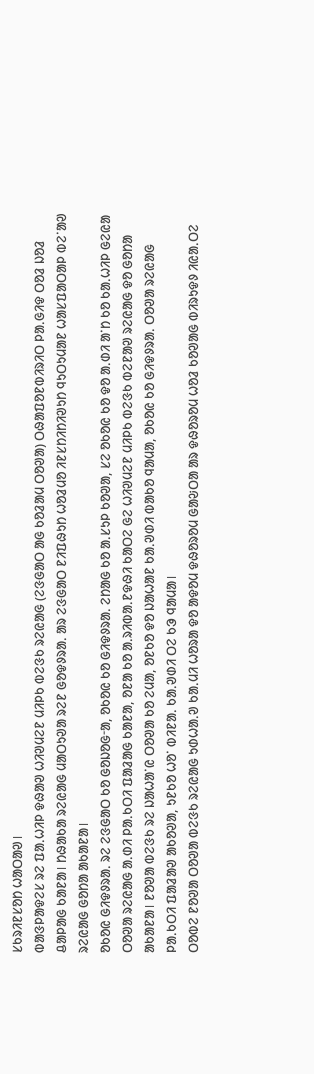ᱥᱠᱨᱤᱱᱥᱚᱴ ᱦᱟᱛᱟᱣ।
ᱵᱟᱝᱞᱟᱫᱮᱥ ᱨᱮ ᱯᱟᱹᱦᱤᱞ ᱫᱷᱟᱣ ᱦᱤᱣᱢᱮᱱ ᱢᱤᱞᱠ ᱵᱮᱝᱠ ᱨᱮᱭᱟᱜ (ᱮᱝᱜᱟᱛ ᱟᱜ ᱠᱚᱲᱟᱢ ᱛᱚᱣᱟ) ᱛᱷᱟᱯᱚᱱᱵᱤᱨᱤᱛ ᱞᱟᱹᱜᱤᱫ ᱛᱚᱲ ᱡᱚᱲ ᱪᱟᱞᱟᱜ ᱠᱟᱱᱟ। ᱴᱷᱟᱠᱟ ᱨᱮᱭᱟᱜ ᱢᱟᱛᱩᱣᱟ ᱨᱮᱱ ᱜᱚᱫᱽᱨᱟᱹ ᱟᱨ ᱮᱝᱜᱟᱛ ᱱᱤᱯᱷᱩᱴ ᱦᱚᱲᱢᱚ ᱤᱱᱥᱴᱤᱴᱤᱣᱩᱴ ᱧᱩᱛᱩᱢᱟᱱ ᱦᱟᱥᱯᱟᱛᱟᱞ ᱵᱮᱸᱟᱣ ᱨᱮᱭᱟᱜ ᱜᱚᱴᱟ ᱟᱠᱟᱱᱟ।
ᱚᱠᱚᱭ ᱜᱤᱫᱽᱨᱟᱹ ᱨᱮ ᱮᱝᱜᱟᱛ ᱠᱚ ᱜᱚᱡᱚᱜᱼᱟ, ᱚᱠᱚᱭ ᱠᱚ ᱜᱤᱫᱽᱨᱟᱹ ᱮᱴᱟᱜ ᱠᱚ ᱟᱹᱥᱩᱞ ᱠᱚᱣᱟ, ᱥᱮ ᱚᱠᱚᱭ ᱠᱚ ᱫᱚ ᱟᱹᱰᱤ ᱟᱸᱴ ᱠᱚ ᱠᱟᱹᱦᱤᱞ ᱜᱮᱭᱟ ᱛᱚᱣᱟ ᱨᱮᱭᱟᱜ ᱟᱹᱰᱤ ᱞᱟᱹᱠᱛᱤ ᱯᱟᱲᱟᱜ ᱠᱟᱱᱟ, ᱚᱱᱟ ᱠᱚ ᱟᱹᱨᱤᱵᱟᱹᱱᱫᱷᱤ ᱠᱟᱛᱮ ᱜᱮ ᱦᱤᱣᱢᱮᱱ ᱢᱤᱞᱠ ᱵᱮᱝᱠ ᱵᱮᱱᱟᱣ ᱨᱮᱭᱟᱜ ᱫᱚ ᱜᱚᱴᱟ ᱟᱠᱟᱱᱟ। ᱱᱚᱣᱟ ᱵᱮᱝᱠ ᱨᱮ ᱡᱟᱦᱟᱸᱭ ᱛᱚᱣᱟ ᱠᱚ ᱮᱢᱟ, ᱚᱱᱠᱚ ᱫᱚ ᱡᱟᱦᱟᱱ ᱠᱟᱹᱣᱰᱤ ᱵᱟᱠᱚ ᱧᱟᱢᱟ, ᱚᱠᱚᱭ ᱠᱚ ᱜᱤᱫᱽᱨᱟᱹ ᱛᱚᱣᱟ ᱨᱮᱭᱟᱜ ᱞᱟᱹᱠᱛᱤ ᱯᱟᱲᱟᱣ ᱟᱠᱚᱣᱟ, ᱩᱱᱠᱚ ᱦᱚᱸ ᱵᱤᱱᱟᱹ ᱠᱟᱹᱣᱰᱤ ᱛᱮ ᱠᱳ ᱧᱟᱢᱟ।
ᱛᱚᱵᱮ ᱱᱚᱣᱟ ᱛᱚᱣᱟ ᱵᱮᱝᱠ ᱨᱮᱭᱟᱜ ᱩᱰᱦᱟᱹᱣ ᱠᱟᱹᱢᱤ ᱦᱚᱨᱟ ᱫᱚ ᱟᱫᱚᱢ ᱫᱷᱚᱨᱚᱢ ᱜᱟᱶᱛᱟ ᱟᱨ ᱫᱷᱚᱨᱚᱢ ᱦᱚᱲ ᱠᱚᱣᱟᱜ ᱵᱤᱨᱩᱫᱽ ᱤᱭᱟᱹᱛᱮ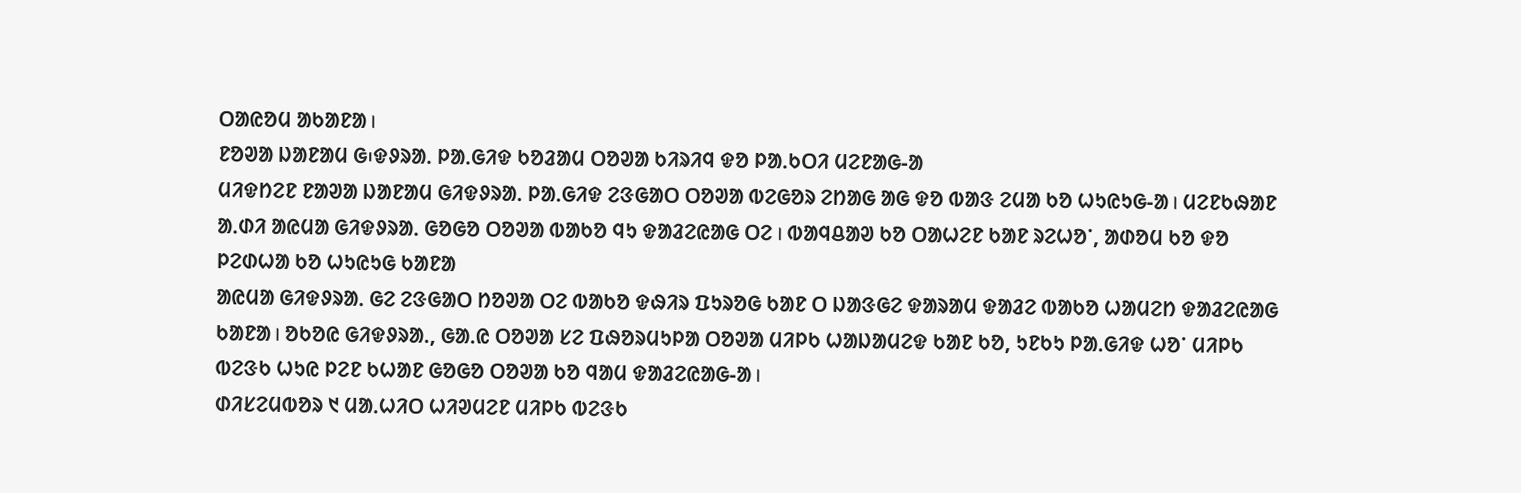ᱛᱟᱭᱚᱢ ᱟᱠᱟᱱᱟ।
ᱱᱚᱣᱟ ᱡᱟᱱᱟᱢ ᱜ᱾ᱫᱽᱨᱟᱹ ᱞᱟᱹᱜᱤᱫ ᱠᱚᱲᱟᱢ ᱛᱚᱣᱟ ᱠᱤᱨᱤᱧ ᱫᱚ ᱞᱟᱹᱠᱛᱤ ᱢᱮᱱᱟᱜ-ᱟ
ᱢᱤᱫᱴᱮᱱ ᱱᱟᱣᱟ ᱡᱟᱱᱟᱢ ᱜᱤᱫᱽᱨᱟᱹ ᱞᱟᱹᱜᱤᱫ ᱮᱝᱜᱟᱛ ᱛᱚᱣᱟ ᱵᱮᱜᱚᱨ ᱮᱴᱟᱜ ᱟᱜ ᱫᱚ ᱵᱟᱝ ᱮᱢᱟ ᱠᱚ ᱦᱩᱭᱩᱜ-ᱟ। ᱢᱮᱱᱠᱷᱟᱱ ᱟᱹᱰᱤ ᱟᱭᱢᱟ ᱜᱤᱫᱽᱨᱟᱹ ᱜᱚᱜᱚ ᱛᱚᱣᱟ ᱵᱟᱠᱚ ᱧᱩ ᱫᱟᱲᱮᱭᱟᱜ ᱛᱮ । ᱵᱟᱧᱪᱟᱣ ᱠᱚ ᱛᱟᱦᱮᱱ ᱠᱟᱱ ᱨᱮᱦᱚᱸ, ᱟᱰᱚᱢ ᱠᱚ ᱫᱚ ᱞᱮᱰᱦᱟ ᱠᱚ ᱦᱩᱭᱩᱜ ᱠᱟᱱᱟ
ᱟᱭᱢᱟ ᱜᱤᱫᱽᱨᱟᱹ ᱜᱮ ᱮᱝᱜᱟᱛ ᱴᱚᱣᱟ ᱛᱮ ᱵᱟᱠᱚ ᱫᱷᱤᱨ ᱯᱩᱨᱚᱜ ᱠᱟᱱ ᱛ ᱡᱟᱝᱜᱮ ᱫᱟᱨᱟᱢ ᱫᱟᱲᱮ ᱵᱟᱠᱚ ᱦᱟᱢᱮᱴ ᱫᱟᱲᱮᱭᱟᱜ ᱠᱟᱱᱟ। ᱚᱠᱚᱭ ᱜᱤᱫᱽᱨᱟᱹ, ᱜᱟᱹᱭ ᱛᱚᱣᱟ ᱥᱮ ᱯᱷᱚᱨᱢᱩᱞᱟ ᱛᱚᱣᱟ ᱢᱤᱞᱠ ᱦᱟᱡᱟᱢᱮᱫ ᱠᱟᱱ ᱠᱚ, ᱩᱱᱠᱩ ᱞᱟᱹᱜᱤᱫ ᱦᱚᱸ ᱢᱤᱞᱠ ᱵᱮᱝᱠ ᱦᱩᱭ ᱞᱮᱱ ᱠᱦᱟᱱ ᱜᱚᱜᱚ ᱛᱚᱣᱟ ᱠᱚ ᱧᱟᱢ ᱫᱟᱲᱮᱭᱟᱜ-ᱟ।
ᱰᱤᱥᱮᱢᱵᱚᱨ ᱑ ᱢᱟᱹᱦᱤᱛ ᱦᱤᱣᱢᱮᱱ ᱢᱤᱞᱠ ᱵᱮᱝᱠ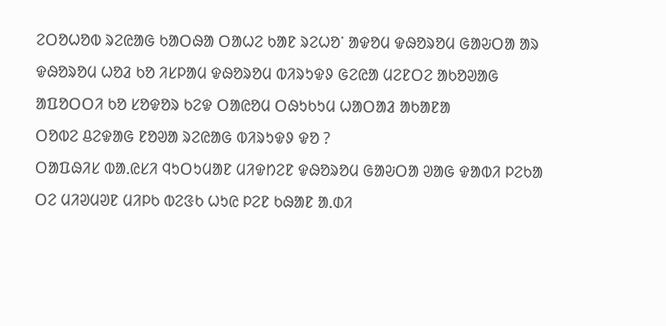ᱮᱛᱚᱦᱚᱵ ᱨᱮᱭᱟᱜ ᱠᱟᱛᱷᱟ ᱛᱟᱦᱮ ᱠᱟᱱ ᱨᱮᱦᱚᱸ ᱟᱫᱚᱢ ᱫᱷᱚᱨᱚᱢ ᱜᱟᱶᱛᱟ ᱟᱨ ᱫᱷᱚᱨᱚᱢ ᱦᱚᱲ ᱠᱚ ᱤᱥᱞᱟᱢ ᱫᱷᱚᱨᱚᱢ ᱵᱤᱨᱩᱫᱽ ᱜᱮᱭᱟ ᱢᱮᱱᱛᱮ ᱟᱠᱚᱣᱟᱜ ᱟᱯᱚᱛᱛᱤ ᱠᱚ ᱥᱚᱫᱚᱨ ᱠᱮᱫ ᱛᱟᱭᱚᱢ ᱛᱷᱩᱠᱩᱢ ᱦᱟᱛᱟᱲ ᱟᱠᱟᱱᱟ
ᱛᱚᱵᱮ ᱪᱮᱫᱟᱜ ᱱᱚᱣᱟ ᱨᱮᱭᱟᱜ ᱵᱤᱨᱩᱫᱽ ᱫᱚ ?
ᱛᱟᱯᱷᱤᱥ ᱵᱟᱹᱭᱥᱤ ᱧᱩᱛᱩᱢᱟᱱ ᱢᱤᱫᱴᱮᱱ ᱫᱷᱚᱨᱚᱢ ᱜᱟᱶᱛᱟ ᱣᱟᱜ ᱫᱟᱵᱤ ᱞᱮᱠᱟ ᱛᱮ ᱢᱤᱣᱢᱣᱱ ᱢᱤᱞᱠ ᱵᱮᱝᱠ ᱦᱩᱭ ᱞᱮᱱ ᱠᱷᱟᱱ ᱟᱹᱰᱤ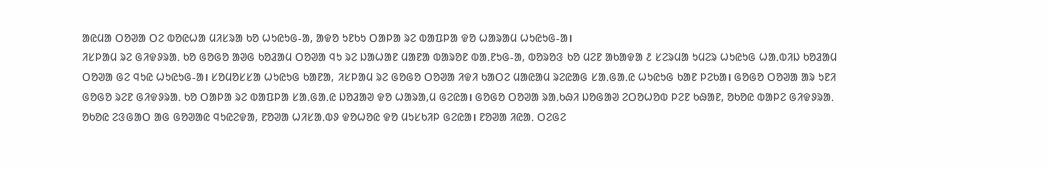ᱟᱭᱢᱟ ᱛᱚᱣᱟ ᱛᱮ ᱵᱚᱭᱦᱟ ᱢᱤᱥᱨᱟ ᱠᱚ ᱦᱩᱭᱩᱜ-ᱟ, ᱟᱫᱚ ᱩᱱᱠᱩ ᱛᱟᱞᱟ ᱨᱮ ᱵᱟᱯᱞᱟ ᱫᱚ ᱦᱟᱨᱟᱢ ᱦᱩᱭᱩᱜ-ᱟ।
ᱤᱥᱞᱟᱢ ᱨᱮ ᱜᱤᱫᱽᱨᱟᱹ ᱠᱚ ᱜᱚᱜᱚ ᱟᱣᱜ ᱠᱚᱲᱟᱢ ᱛᱚᱣᱟ ᱧᱩ ᱨᱮ ᱡᱟᱦᱟᱱ ᱢᱟᱱᱟ ᱵᱟᱨᱚᱱ ᱵᱟᱹᱱᱩᱜ-ᱟ, ᱵᱚᱨᱚᱝ ᱠᱚ ᱢᱮᱱ ᱟᱠᱟᱫᱟ ᱒ ᱥᱮᱨᱢᱟ ᱩᱢᱮᱨ ᱦᱩᱭᱩᱜ ᱦᱟᱹᱵᱤᱡ ᱠᱚᱲᱟᱢ ᱛᱚᱣᱟ ᱜᱮ ᱧᱩᱭ ᱦᱩᱭᱩᱜ-ᱟ। ᱥᱚᱢᱚᱥᱥᱟ ᱦᱩᱭᱩᱜ ᱠᱟᱱᱟ, ᱤᱥᱞᱟᱢ ᱨᱮ ᱜᱚᱜᱚ ᱛᱚᱣᱟ ᱤᱫᱤ ᱠᱟᱛᱮ ᱢᱟᱭᱟᱢ ᱨᱮᱭᱟᱜ ᱥᱟᱹᱜᱟᱹᱭ ᱦᱩᱭᱩᱜ ᱠᱟᱱ ᱞᱮᱠᱟ। ᱜᱚᱜᱚ ᱛᱚᱣᱟ ᱟᱨ ᱩᱱᱤ ᱜᱚᱜᱚ ᱨᱮᱱ ᱜᱤᱫᱽᱨᱟᱹ ᱠᱚ ᱛᱟᱞᱟ ᱨᱮ ᱵᱟᱯᱞᱟ ᱥᱟᱹᱜᱟᱹᱭ ᱡᱚᱲᱟᱣ ᱫᱚ ᱦᱟᱨᱟ,ᱢ ᱜᱮᱭᱟ। ᱜᱚᱜᱚ ᱛᱚᱣᱟ ᱨᱟᱹᱠᱷᱤ ᱡᱚᱜᱟᱣ ᱮᱛᱚᱦᱚᱵ ᱞᱮᱱ ᱠᱷᱟᱱ, ᱚᱠᱚᱭ ᱵᱟᱞᱮ ᱜᱤᱫᱽᱨᱟᱹ ᱚᱠᱚᱭ ᱮᱝᱜᱟᱛ ᱟᱜ ᱜᱚᱣᱟᱭ ᱧᱩᱭᱮᱫᱟ, ᱱᱚᱣᱟ ᱦᱤᱥᱟᱹᱵᱽ ᱫᱚᱦᱚᱭ ᱫᱚ ᱢᱩᱥᱠᱤᱞ ᱜᱮᱭᱟ। ᱱᱚᱣᱟ ᱤᱭᱟᱹ ᱛᱮᱜᱮ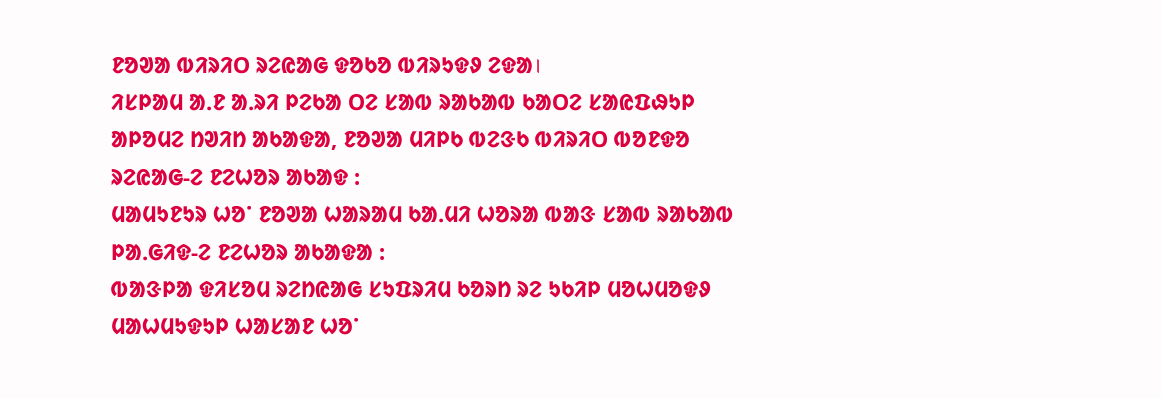ᱱᱚᱣᱟ ᱵᱤᱨᱤᱛ ᱨᱮᱭᱟᱜ ᱫᱚᱠᱚ ᱵᱤᱨᱩᱫᱽ ᱮᱫᱟ।
ᱤᱥᱞᱟᱢ ᱟᱹᱱ ᱟᱹᱨᱤ ᱞᱮᱠᱟ ᱛᱮ ᱥᱟᱵ ᱨᱟᱠᱟᱵ ᱠᱟᱛᱮ ᱥᱟᱭᱯᱷᱩᱞ ᱟᱞᱚᱢᱮ ᱴᱣᱤᱴ ᱟᱠᱟᱫᱟ, ᱱᱚᱣᱟ ᱢᱤᱞᱠ ᱵᱮᱝᱠ ᱵᱤᱨᱤᱛ ᱵᱚᱱᱫᱚ ᱨᱮᱭᱟᱜ-ᱮ ᱱᱮᱦᱚᱨ ᱟᱠᱟᱫ :
ᱢᱟᱢᱩᱱᱩᱨ ᱦᱚᱸ ᱱᱚᱣᱟ ᱦᱟᱨᱟᱢ ᱠᱟᱹᱢᱤ ᱦᱚᱨᱟ ᱵᱟᱝ ᱥᱟᱵ ᱨᱟᱠᱟᱵ ᱞᱟᱹᱜᱤᱫ-ᱮ ᱱᱮᱦᱚᱨ ᱟᱠᱟᱫᱟ :
ᱵᱟᱝᱞᱟ ᱫᱤᱥᱚᱢ ᱨᱮᱴᱭᱟᱜ ᱥᱩᱯᱨᱤᱢ ᱠᱚᱨᱴ ᱨᱮ ᱩᱠᱤᱞ ᱢᱚᱦᱢᱚᱫᱽ ᱢᱟᱦᱢᱩᱫᱩᱞ ᱦᱟᱥᱟᱱ ᱦᱚᱸ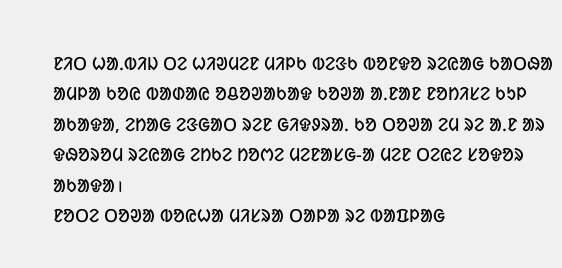ᱱᱤᱛ ᱦᱟᱹᱵᱤᱡ ᱛᱮ ᱦᱤᱣᱢᱮᱱ ᱢᱤᱞᱠ ᱵᱮᱝᱠ ᱵᱚᱱᱫᱚ ᱨᱮᱭᱟᱜ ᱠᱟᱛᱷᱟ ᱟᱢᱞᱟ ᱠᱚᱭ ᱵᱟᱰᱟᱭ ᱚᱪᱚᱣᱟᱠᱟᱫ ᱠᱚᱣᱟ ᱟᱹᱱᱟᱱ ᱱᱚᱴᱤᱥᱮ ᱠᱩᱞ ᱟᱠᱟᱫᱟ, ᱮᱴᱟᱜ ᱮᱝᱜᱟᱛ ᱨᱮᱱ ᱜᱤᱫᱽᱨᱟᱹ ᱠᱚ ᱛᱚᱣᱟ ᱮᱢ ᱨᱮ ᱟᱹᱱ ᱟᱨ ᱫᱷᱚᱨᱚᱢ ᱨᱮᱭᱟᱜ ᱮᱴᱠᱮ ᱴᱚᱬᱮ ᱢᱮᱱᱟᱥᱜ-ᱟ ᱢᱮᱱ ᱛᱮᱭᱮ ᱥᱚᱫᱚᱨ ᱟᱠᱟᱫᱟ।
ᱱᱚᱛᱮ ᱛᱚᱣᱟ ᱵᱚᱭᱦᱟ ᱢᱤᱥᱨᱟ ᱛᱟᱞᱟ ᱨᱮ ᱵᱟᱯᱞᱟᱜ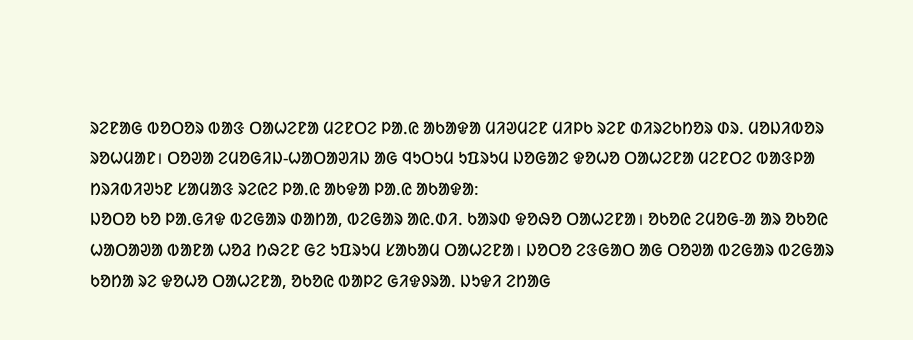ᱨᱮᱱᱟᱜ ᱵᱚᱛᱚᱨ ᱵᱟᱝ ᱛᱟᱦᱮᱱᱟ ᱢᱮᱱᱛᱮ ᱞᱟᱹᱭ ᱟᱠᱟᱫᱟ ᱢᱤᱣᱢᱮᱱ ᱢᱤᱞᱠ ᱨᱮᱱ ᱰᱤᱨᱮᱠᱴᱚᱨ ᱰᱨᱹ ᱢᱚᱡᱤᱵᱚᱨ ᱨᱚᱦᱢᱟᱱ। ᱛᱚᱣᱟ ᱮᱢᱚᱜᱤᱡ-ᱦᱟᱛᱟᱣᱤᱡ ᱟᱜ ᱧᱩᱛᱩᱢ ᱩᱯᱨᱩᱢ ᱡᱚᱜᱟᱮ ᱫᱚᱦᱚ ᱛᱟᱦᱮᱱᱟ ᱢᱮᱱᱛᱮ ᱵᱟᱝᱞᱟ ᱴᱨᱤᱵᱤᱣᱩᱱ ᱥᱟᱢᱟᱝ ᱨᱮᱭᱮ ᱞᱟᱹᱭ ᱟᱠᱫᱟ ᱞᱟᱹᱭ ᱟᱠᱟᱫᱟ:
ᱡᱚᱛᱚ ᱠᱚ ᱞᱟᱹᱜᱤᱫ ᱵᱮᱜᱟᱨ ᱰᱟᱴᱟ, ᱵᱮᱜᱟᱨ ᱟᱭᱹᱰᱤᱹ ᱠᱟᱨᱰ ᱫᱚᱷᱚ ᱛᱟᱦᱮᱱᱟ। ᱚᱠᱚᱭ ᱮᱢᱚᱜ-ᱟ ᱟᱨ ᱚᱠᱚᱭ ᱦᱟᱛᱟᱣᱟ ᱵᱟᱱᱟ ᱦᱚᱲ ᱴᱷᱮᱱ ᱜᱮ ᱩᱯᱨᱩᱢ ᱥᱟᱠᱟᱢ ᱛᱟᱦᱮᱱᱟ। ᱡᱚᱛᱚ ᱮᱝᱜᱟᱛ ᱟᱜ ᱛᱚᱣᱟ ᱵᱮᱜᱟᱨ ᱵᱮᱜᱟᱨ ᱠᱚᱴᱟ ᱨᱮ ᱫᱚᱦᱚ ᱛᱟᱦᱮᱱᱟ, ᱚᱠᱚᱭ ᱵᱟᱞᱮ ᱜᱤᱫᱽᱨᱟᱹ ᱡᱩᱫᱤ ᱮᱴᱟᱜ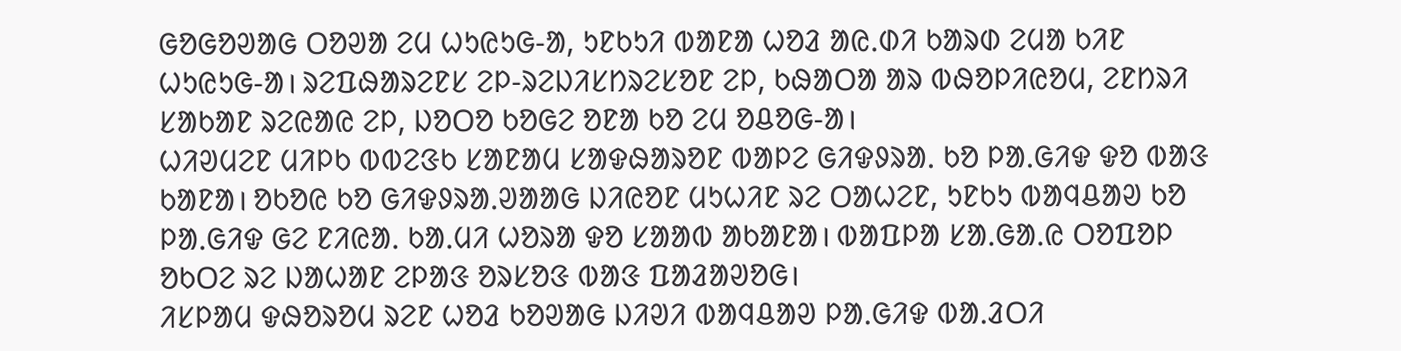ᱜᱚᱜᱚᱣᱟᱜ ᱛᱚᱣᱟ ᱮᱢ ᱦᱩᱭᱩᱜ-ᱟ, ᱩᱱᱠᱩᱤ ᱵᱟᱱᱟ ᱦᱚᱲ ᱟᱭᱹᱰᱤ ᱠᱟᱨᱰ ᱮᱢᱟ ᱠᱤᱱ ᱦᱩᱭᱩᱜ-ᱟ। ᱨᱮᱯᱷᱟᱨᱮᱱᱥ ᱮᱞ-ᱨᱮᱡᱤᱥᱴᱨᱮᱥᱚᱱ ᱮᱞ, ᱠᱷᱟᱛᱟ ᱟᱨ ᱵᱷᱚᱞᱤᱭᱚᱢ, ᱮᱱᱴᱨᱤ ᱥᱟᱠᱟᱱ ᱨᱮᱭᱟᱭ ᱮᱞ, ᱡᱚᱛᱚ ᱠᱚᱜᱮ ᱚᱱᱟ ᱠᱚ ᱮᱢ ᱚᱪᱚᱜ-ᱟ।
ᱦᱤᱣᱢᱮᱱ ᱢᱤᱞᱠ ᱵᱵᱮᱝᱠ ᱥᱟᱱᱟᱢ ᱥᱟᱫᱷᱟᱨᱚᱱ ᱵᱟᱞᱮ ᱜᱤᱫᱽᱨᱟᱹ ᱠᱚ ᱞᱟᱹᱜᱤᱫ ᱫᱚ ᱵᱟᱝ ᱠᱟᱱᱟ। ᱚᱠᱚᱭ ᱠᱚ ᱜᱤᱫᱽᱨᱟᱹᱣᱟᱟᱜ ᱡᱤᱭᱚᱱ ᱢᱩᱦᱤᱱ ᱨᱮ ᱛᱟᱦᱮᱱ, ᱩᱱᱠᱩ ᱵᱟᱧᱪᱟᱣ ᱠᱚ ᱞᱟᱹᱜᱤᱫ ᱜᱮ ᱱᱤᱭᱟᱹ ᱠᱟᱹᱢᱤ ᱦᱚᱨᱟ ᱫᱚ ᱥᱟᱟᱵ ᱟᱠᱟᱱᱟ। ᱵᱟᱯᱞᱟ ᱥᱟᱹᱜᱟᱹᱭ ᱛᱚᱯᱚᱞ ᱚᱠᱛᱮ ᱨᱮ ᱡᱟᱦᱟᱱ ᱮᱞᱟᱝ ᱚᱨᱥᱚᱝ ᱵᱟᱝ ᱯᱟᱲᱟᱣᱚᱜ।
ᱤᱥᱞᱟᱢ ᱫᱷᱚᱨᱚᱢ ᱨᱮᱱ ᱦᱚᱲ ᱠᱚᱣᱟᱜ ᱡᱤᱣᱤ ᱵᱟᱧᱪᱟᱣ ᱞᱟᱹᱜᱤᱫ ᱵᱟᱹᱲᱛᱤ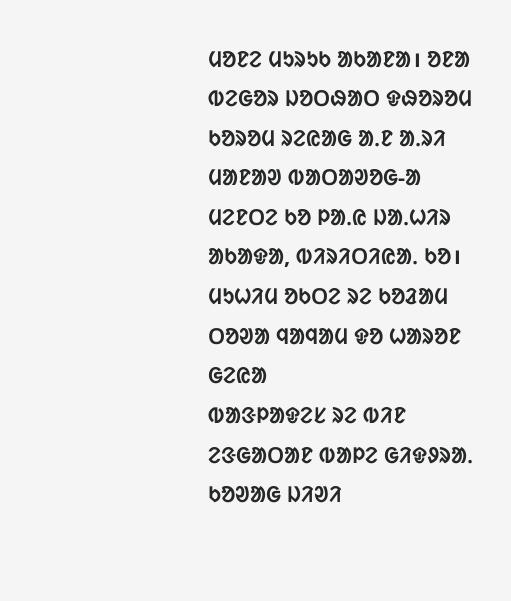ᱢᱚᱱᱮ ᱢᱩᱨᱩᱠ ᱟᱠᱟᱱᱟ। ᱚᱱᱟ ᱵᱮᱜᱚᱨ ᱡᱚᱛᱷᱟᱛ ᱫᱷᱚᱨᱚᱢ ᱠᱚᱨᱚᱢ ᱨᱮᱭᱟᱜ ᱟᱹᱱ ᱟᱹᱨᱤ ᱢᱟᱱᱟᱣ ᱵᱟᱛᱟᱣᱚᱜ-ᱟ ᱢᱮᱱᱛᱮ ᱠᱚ ᱞᱟᱹᱭ ᱡᱟᱹᱦᱤᱨ ᱟᱠᱟᱫᱟ, ᱵᱤᱨᱤᱛᱤᱭᱟᱹ ᱠᱚ।
ᱢᱩᱦᱤᱢ ᱚᱠᱛᱮ ᱨᱮ ᱠᱚᱲᱟᱢ ᱛᱚᱣᱟ ᱧᱟᱧᱟᱢ ᱫᱚ ᱦᱟᱨᱚᱱ ᱜᱮᱭᱟ
ᱵᱟᱝᱞᱟᱫᱮᱥ ᱨᱮ ᱵᱤᱱ ᱮᱝᱜᱟᱛᱟᱱ ᱵᱟᱞᱮ ᱜᱤᱫᱽᱨᱟᱹ ᱠᱚᱣᱟᱜ ᱡᱤᱣᱤ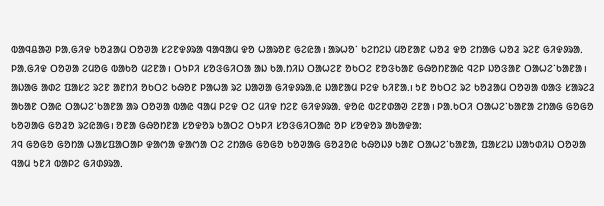ᱵᱟᱧᱪᱟᱣ ᱞᱟᱹᱜᱤᱫ ᱠᱚᱲᱟᱢ ᱛᱚᱣᱟ ᱥᱮᱱᱫᱽᱨᱟ ᱧᱟᱧᱟᱢ ᱫᱚ ᱦᱟᱨᱚᱱ ᱜᱮᱭᱟ। ᱟᱨᱦᱚᱸ ᱠᱮᱴᱮᱡ ᱢᱚᱱᱟᱱ ᱦᱚᱲ ᱫᱚ ᱮᱴᱟᱜ ᱦᱚᱲ ᱨᱮᱱ ᱜᱤᱫᱽᱨᱟᱹ ᱞᱟᱹᱜᱤᱫ ᱛᱚᱣᱟ ᱮᱢᱚᱜ ᱵᱟᱠᱚ ᱢᱮᱱᱟ। ᱛᱩᱞᱤ ᱥᱚᱝᱜᱤᱛᱟ ᱟᱡ ᱠᱟᱹᱴᱤᱡ ᱛᱟᱦᱮᱱ ᱚᱠᱛᱮ ᱱᱚᱝᱠᱟᱱ ᱜᱷᱚᱴᱱᱟᱭ ᱧᱮᱞ ᱡᱚᱝᱟᱱ ᱛᱟᱦᱮᱸᱠᱟᱱᱟ। ᱟᱡᱟᱜ ᱟᱰᱮ ᱯᱟᱥᱮ ᱨᱮᱱ ᱟᱱᱴᱤ ᱚᱠᱛᱮ ᱠᱷᱚᱱ ᱞᱟᱦᱟ ᱨᱮ ᱡᱟᱣᱟ ᱜᱤᱫᱽᱨᱟᱹᱭ ᱡᱟᱱᱟᱢ ᱞᱮᱫ ᱠᱤᱱᱟᱹ। ᱩᱱ ᱚᱠᱛᱮ ᱨᱮ ᱠᱚᱲᱟᱢ ᱛᱚᱣᱟ ᱵᱟᱝ ᱥᱟᱨᱮᱲ ᱟᱠᱟᱱ ᱛᱟᱭ ᱛᱟᱦᱮᱸᱠᱟᱱᱟ ᱟᱨ ᱛᱚᱣᱟ ᱵᱟᱭ ᱧᱟᱢ ᱞᱮᱫ ᱛᱮ ᱢᱤᱫ ᱴᱮᱱ ᱜᱤᱫᱽᱨᱟᱹ ᱫᱚᱭ ᱵᱮᱱᱰᱟᱣ ᱮᱱᱟ। ᱞᱟᱹᱠᱛᱤ ᱛᱟᱦᱮᱸᱠᱟᱱᱟ ᱮᱴᱟᱜ ᱜᱚᱜᱚ ᱠᱚᱣᱟᱜ ᱜᱚᱲᱚ ᱨᱮᱭᱟᱜ। ᱚᱱᱟ ᱜᱷᱚᱴᱱᱟ ᱥᱚᱫᱚᱨ ᱠᱟᱛᱮ ᱛᱩᱞᱤ ᱥᱚᱝᱜᱤᱛᱟᱭ ᱚᱞ ᱥᱚᱫᱚᱨ ᱟᱠᱟᱫᱟ:
ᱤᱧ ᱜᱚᱜᱚ ᱜᱚᱴᱟ ᱦᱟᱥᱯᱟᱛᱟᱞ ᱫᱟᱬᱟ ᱫᱟᱬᱟ ᱛᱮ ᱮᱴᱟᱜ ᱜᱚᱜᱚ ᱠᱚᱣᱟᱜ ᱜᱚᱲᱚᱭ ᱠᱷᱚᱡᱽ ᱠᱟᱱ ᱛᱟᱦᱮᱸᱠᱟᱱᱟ, ᱯᱟᱥᱮᱡ ᱡᱟᱩᱰᱤᱡ ᱛᱚᱣᱟ ᱧᱟᱢ ᱩᱱᱤ ᱵᱟᱞᱮ ᱜᱤᱰᱽᱨᱟᱹ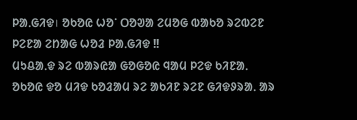ᱞᱟᱹᱜᱤᱫ। ᱚᱠᱚᱭ ᱦᱚᱸ ᱛᱚᱣᱟ ᱮᱢᱚᱜ ᱵᱟᱠᱚ ᱨᱮᱵᱮᱱ ᱞᱮᱱᱟ ᱮᱴᱟᱜ ᱦᱚᱲ ᱞᱟᱹᱜᱤᱫ !!
ᱢᱩᱪᱟᱹᱫ ᱨᱮ ᱵᱟᱨᱭᱟ ᱜᱚᱜᱚᱭ ᱧᱟᱢ ᱞᱮᱫ ᱠᱤᱱᱟᱹ ᱚᱠᱚᱭ ᱫᱚ ᱢᱤᱫ ᱠᱚᱲᱟᱢ ᱨᱮ ᱟᱠᱤᱱ ᱨᱮᱱ ᱜᱤᱫᱽᱨᱟᱹ ᱟᱨ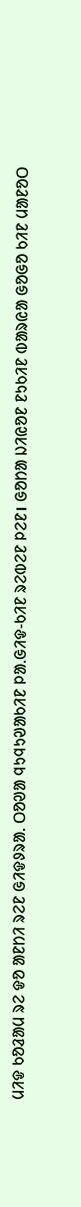ᱢᱤᱫ ᱠᱚᱲᱟᱢ ᱨᱮ ᱫᱚ ᱟᱱᱴᱤ ᱨᱮᱱ ᱜᱤᱫᱽᱨᱟᱹ ᱛᱚᱣᱟ ᱧᱩᱧᱩᱣᱟᱠᱤᱱ ᱞᱟᱹᱜᱤᱫ-ᱠᱤᱱ ᱨᱮᱵᱮᱱ ᱞᱮᱱ। ᱜᱚᱴᱟ ᱡᱤᱭᱚᱱ ᱱᱩᱠᱤᱱ ᱵᱟᱨᱭᱟ ᱜᱚᱜᱚ ᱠᱤᱱ ᱢᱟᱱᱚᱛ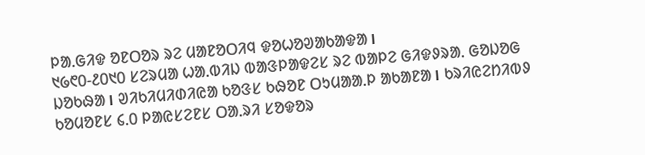ᱞᱟᱹᱜᱤᱫ ᱚᱱᱛᱚᱨ ᱨᱮ ᱢᱟᱱᱚᱛᱤᱧ ᱫᱚᱦᱚᱣᱟᱠᱟᱫᱟ।
᱑᱙᱖᱐-᱒᱐᱑᱐ ᱥᱮᱨᱢᱟ ᱦᱟᱹᱵᱤᱡ ᱵᱟᱝᱞᱟᱫᱮᱥ ᱨᱮ ᱵᱟᱞᱮ ᱜᱤᱫᱽᱨᱟᱹ ᱜᱚᱡᱚᱜ ᱡᱚᱠᱷᱟ। ᱣᱤᱠᱤᱢᱤᱰᱤᱭᱟ ᱠᱚᱝᱥ ᱠᱷᱚᱱ ᱛᱩᱢᱟᱟᱹᱞ ᱟᱠᱟᱱᱟ। ᱠᱨᱤᱭᱮᱴᱤᱵᱽ ᱠᱚᱢᱚᱱᱥ ᱔ᱹ᱐ ᱞᱟᱭᱥᱮᱱᱥ ᱛᱟᱹᱨᱤ ᱥᱚᱫᱚᱨ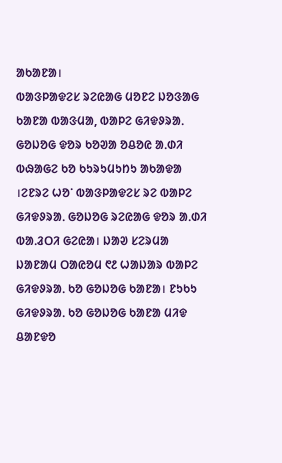ᱟᱠᱟᱱᱟ।
ᱵᱟᱝᱞᱟᱫᱮᱥ ᱨᱮᱭᱟᱜ ᱢᱚᱱᱮ ᱡᱚᱝᱟᱜ ᱠᱟᱱᱟ ᱵᱟᱝᱢᱟ, ᱵᱟᱞᱮ ᱜᱤᱫᱽᱨᱟᱹ ᱜᱚᱡᱚᱜ ᱫᱚᱨ ᱠᱚᱣᱟ ᱚᱪᱚᱭ ᱟᱹᱰᱤ ᱵᱷᱟᱜᱮ ᱠᱚ ᱠᱩᱨᱩᱢᱩᱴᱩ ᱟᱠᱟᱫᱟ ।ᱮᱱᱨᱮ ᱦᱚᱸ ᱵᱟᱝᱞᱟᱫᱮᱥ ᱨᱮ ᱵᱟᱞᱮ ᱜᱤᱫᱽᱨᱟᱹ ᱜᱚᱡᱚᱜ ᱨᱮᱭᱟᱜ ᱫᱚᱨ ᱟᱹᱰᱤ ᱵᱟᱹᱲᱛᱤ ᱜᱮᱭᱟ। ᱡᱟᱣ ᱥᱮᱨᱢᱟ ᱡᱟᱱᱟᱢ ᱛᱟᱭᱚᱢ ᱖᱒ ᱦᱟᱡᱟᱨ ᱵᱟᱞᱮ ᱜᱤᱫᱽᱨᱟᱹ ᱠᱚ ᱜᱚᱡᱚᱜ ᱠᱟᱱᱟ। ᱱᱩᱠᱩ ᱜᱤᱫᱽᱨᱟᱹ ᱠᱚ ᱜᱚᱡᱚᱜ ᱠᱟᱱᱟ ᱢᱤᱫ ᱪᱟᱱᱫᱚ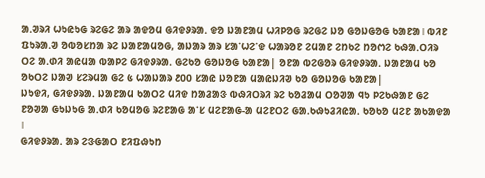ᱟᱹᱣᱨᱤ ᱦᱩᱭᱩᱜ ᱨᱮᱜᱮ ᱟᱨ ᱟᱫᱚᱢ ᱜᱤᱫᱽᱨᱟᱹ ᱫᱚ ᱡᱟᱱᱟᱢ ᱦᱤᱞᱚᱜ ᱨᱮᱜᱮ ᱡᱚ ᱜᱚᱡᱜᱚᱜ ᱠᱟᱱᱟ। ᱵᱤᱱ ᱯᱩᱨᱟᱹᱣ ᱚᱵᱚᱥᱴᱟ ᱨᱮ ᱡᱟᱱᱟᱢᱚᱜ, ᱟᱡᱟᱨ ᱟᱨ ᱥᱟᱸᱦᱮᱸᱫ ᱦᱟᱨᱚᱱ ᱮᱢᱟᱱ ᱮᱴᱠᱮ ᱴᱚᱬᱮ ᱠᱷᱟᱹᱛᱤᱨ ᱛᱮ ᱟᱹᱰᱤ ᱟᱭᱢᱟ ᱵᱟᱞᱮ ᱜᱤᱫᱽᱨᱟᱹ ᱜᱮᱠᱚ ᱜᱚᱡᱚᱜ ᱠᱟᱱᱟ| ᱚᱱᱟ ᱵᱮᱜᱚᱨ ᱜᱤᱫᱽᱨᱟᱹ ᱡᱟᱱᱟᱢ ᱠᱚ ᱚᱠᱛᱮ ᱡᱟᱣ ᱥᱮᱨᱢᱟ ᱜᱮ ᱕ ᱦᱟᱡᱟᱨ ᱒᱐᱐ ᱥᱟᱭ ᱡᱚᱱᱟ ᱢᱟᱭᱡᱤᱣ ᱠᱚ ᱜᱚᱡᱚᱜ ᱠᱟᱱᱟ|
ᱡᱩᱫᱤ, ᱜᱤᱫᱽᱨᱟᱹ ᱡᱟᱱᱟᱢ ᱠᱟᱛᱮ ᱢᱤᱫ ᱴᱟᱲᱟᱝ ᱵᱷᱤᱛᱨᱤ ᱨᱮ ᱠᱚᱲᱟᱢ ᱛᱚᱣᱟ ᱧᱩ ᱞᱮᱠᱷᱟᱱ ᱜᱮ ᱱᱚᱣᱟ ᱜᱩᱡᱩᱜ ᱟᱹᱰᱤ ᱠᱚᱢᱚᱜ ᱨᱮᱱᱟᱜ ᱟᱸᱥ ᱢᱮᱱᱟᱜ-ᱟ ᱢᱮᱱᱛᱮ ᱜᱟᱹᱠᱷᱩᱲᱤᱭᱟᱹ ᱠᱚᱠᱚ ᱢᱮᱱ ᱟᱠᱟᱫᱟ ।
ᱜᱤᱫᱽᱨᱟᱹ ᱟᱨ ᱮᱝᱜᱟᱛ ᱱᱤᱯᱷᱩᱴ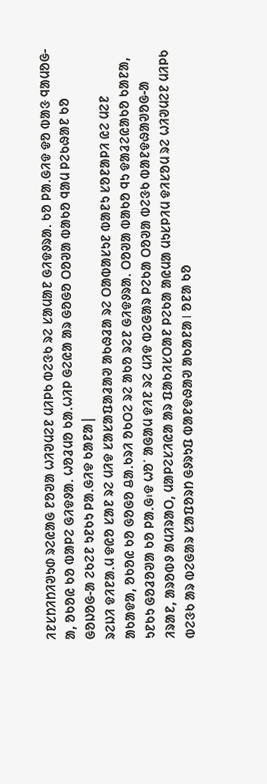ᱤᱱᱥᱴᱤᱴᱤᱣᱩᱰ ᱨᱮᱭᱟᱜ ᱱᱚᱣᱟ ᱦᱤᱣᱢᱮᱱ ᱢᱤᱞᱠ ᱵᱮᱝᱠ ᱨᱮ ᱥᱟᱢᱟᱱ ᱜᱤᱫᱽᱨᱟᱹ ᱠᱚ ᱞᱟᱹᱜᱤᱫ ᱫᱚ ᱵᱟᱝ ᱧᱟᱢᱚᱜ-ᱟ, ᱚᱠᱚᱭ ᱠᱚ ᱵᱟᱞᱮ ᱜᱤᱫᱽᱟᱹ ᱦᱚᱲᱢᱚ ᱠᱟᱹᱦᱤᱞ ᱜᱮᱭᱟ ᱟᱨ ᱜᱚᱜᱚ ᱛᱚᱣᱟ ᱵᱟᱠᱚ ᱧᱟᱢ ᱞᱮᱠᱷᱟᱱ ᱠᱚ ᱜᱚᱡᱚᱜ-ᱟ ᱮᱠᱮᱱ ᱩᱱᱠᱩ ᱞᱟᱹᱜᱤᱫ ᱠᱟᱱᱟ|
ᱨᱮᱡᱤ ᱫᱤᱱᱟᱹᱢ ᱫᱭᱚ ᱥᱟᱱ ᱨᱮ ᱢᱤᱫ ᱥᱟᱥᱟᱯᱟᱲᱟᱣ ᱟᱠᱷᱲᱟ ᱨᱮ ᱛᱟᱵᱟᱥᱩᱱ ᱵᱟᱱᱩ ᱥᱚᱱᱟᱞᱤ ᱭᱮ ᱢᱮᱱ ᱟᱠᱟᱫᱟ, ᱚᱠᱚᱭ ᱠᱚ ᱜᱚᱜᱚ ᱪᱟᱹᱠᱨᱤ ᱚᱠᱛᱮ ᱨᱮ ᱟᱠᱚ ᱨᱮᱱ ᱜᱤᱫᱽᱨᱟᱹ ᱛᱚᱣᱟ ᱵᱟᱠᱚ ᱧᱩ ᱫᱟᱲᱮᱭᱟᱠᱚ ᱠᱟᱱᱟ, ᱩᱱᱠᱩ ᱜᱚᱲᱚᱣᱟ ᱠᱚ ᱞᱟᱹᱜ᱾ᱫ ᱦᱚᱸ ᱟᱜᱟᱢ ᱫᱤᱱ ᱨᱮ ᱢᱤᱫ ᱵᱮᱜᱟᱨ ᱞᱮᱠᱟ ᱛᱚᱣᱟ ᱵᱮᱝᱠ ᱵᱟᱱᱫᱷᱟᱣᱚᱜ-ᱟ
ᱤᱨᱟᱱ, ᱟᱨᱚᱵᱽ ᱟᱢᱤᱨᱟᱛ, ᱢᱟᱞᱮᱥᱤᱭᱟ ᱟᱨ ᱯᱟᱠᱤᱥᱛᱟᱱ ᱞᱮᱠᱟ ᱟᱭᱢᱟ ᱢᱩᱥᱞᱤᱢ ᱫᱤᱥᱚᱢ ᱨᱮ ᱦᱤᱣᱢᱮᱱ ᱢᱤᱞᱠ ᱵᱮᱝᱠ ᱟᱨ ᱵᱮᱜᱟᱨ ᱥᱟᱯᱚᱨᱴ ᱜᱽᱨᱩᱯ ᱵᱟᱱᱫᱷᱟᱣ ᱟᱠᱟᱱᱟ। ᱚᱱᱟ ᱠᱚ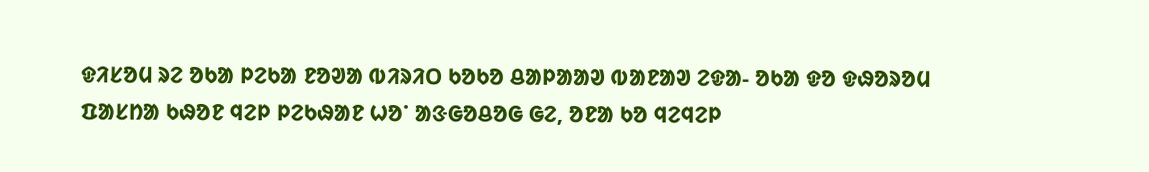ᱫᱤᱥᱚᱢ ᱨᱮ ᱚᱠᱟ ᱞᱮᱠᱟ ᱱᱚᱣᱟ ᱵᱤᱨᱤᱛ ᱠᱚᱠᱚ ᱪᱟᱞᱟᱟᱣ ᱵᱟᱱᱟᱣ ᱮᱫᱟ- ᱚᱠᱟ ᱫᱚ ᱫᱷᱚᱨᱚᱢ ᱯᱟᱥᱴᱟ ᱠᱷᱚᱱ ᱧᱮᱞ ᱞᱮᱠᱷᱟᱱ ᱦᱚᱸ ᱟᱝᱜᱚᱪᱚᱜ ᱜᱮ, ᱚᱱᱟ ᱠᱚ ᱧᱮᱧᱮᱞ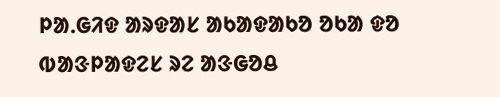ᱞᱟᱹᱜᱤᱫ ᱟᱨᱫᱟᱥ ᱟᱠᱟᱫᱟᱠᱚ ᱚᱠᱟ ᱫᱚ ᱵᱟᱝᱞᱟᱫᱮᱥ ᱨᱮ ᱟᱝᱜᱚᱪ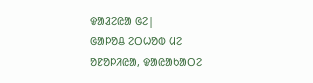ᱫᱟᱲᱮᱭᱟ ᱜᱮ|
ᱜᱟᱞᱚᱪ ᱮᱛᱦᱚᱵ ᱢᱮ
ᱚᱱᱚᱞᱤᱭᱟ, ᱫᱟᱭᱟᱠᱟᱛᱮ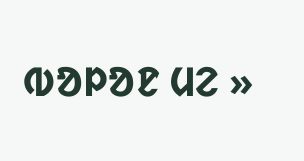ᱵᱚᱞᱚᱱ ᱢᱮ »